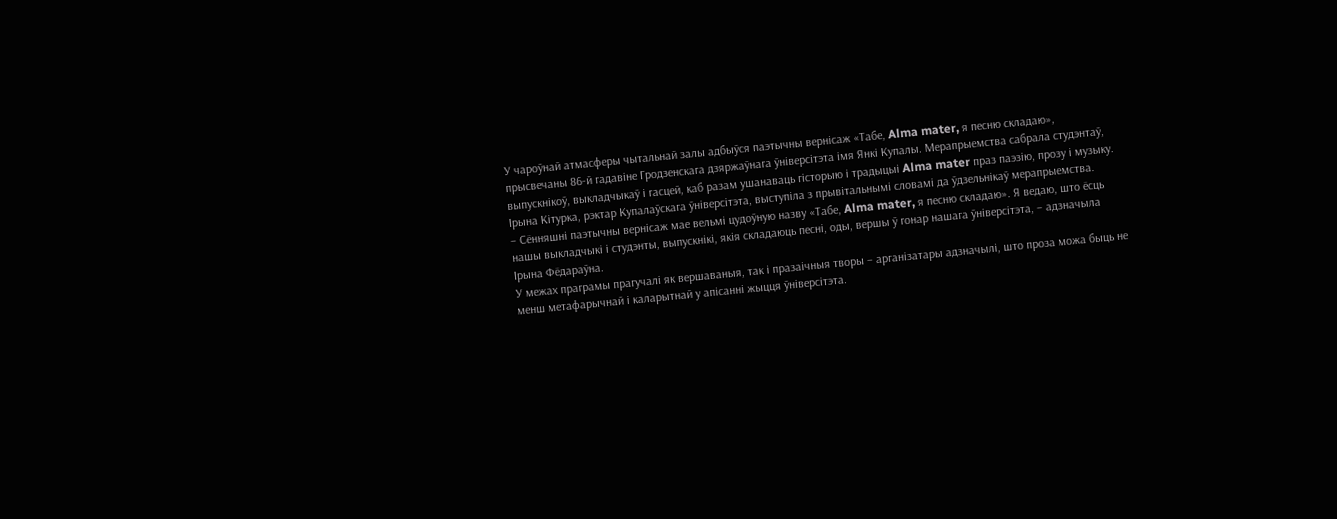У чароўнай атмасферы чытальнай залы адбыўся паэтычны вернісаж «Табе, Alma mater, я песню складаю», прысвечаны 86-й гадавіне Гродзенскага дзяржаўнага ўніверсітэта імя Янкі Купалы. Мерапрыемства сабрала студэнтаў, выпускнікоў, выкладчыкаў і гасцей, каб разам ушанаваць гісторыю і традыцыі Alma mater праз паэзію, прозу і музыку.
Ірына Кітурка, рэктар Купалаўскага ўніверсітэта, выступіла з прывітальнымі словамі да ўдзельнікаў мерапрыемства.
– Сённяшні паэтычны вернісаж мае вельмі цудоўную назву «Табе, Alma mater, я песню складаю». Я ведаю, што ёсць нашы выкладчыкі і студэнты, выпускнікі, якія складаюць песні, оды, вершы ў гонар нашага ўніверсітэта, – адзначыла Ірына Фёдараўна.
У межах праграмы прагучалі як вершаваныя, так і празаічныя творы – арганізатары адзначылі, што проза можа быць не менш метафарычнай і каларытнай у апісанні жыцця ўніверсітэта.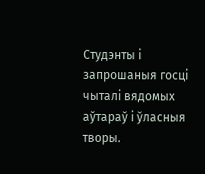Студэнты і запрошаныя госці чыталі вядомых аўтараў і ўласныя творы.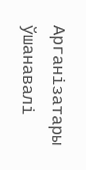Арганізатары ўшанавалі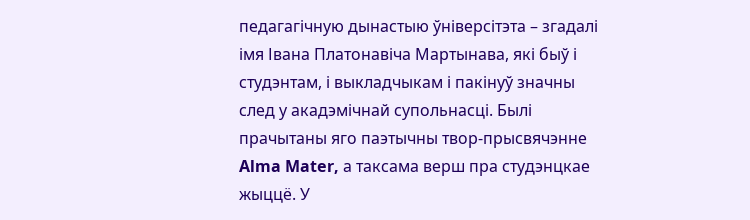педагагічную дынастыю ўніверсітэта – згадалі імя Івана Платонавіча Мартынава, які быў і студэнтам, і выкладчыкам і пакінуў значны след у акадэмічнай супольнасці. Былі прачытаны яго паэтычны твор-прысвячэнне Alma Mater, а таксама верш пра студэнцкае жыццё. У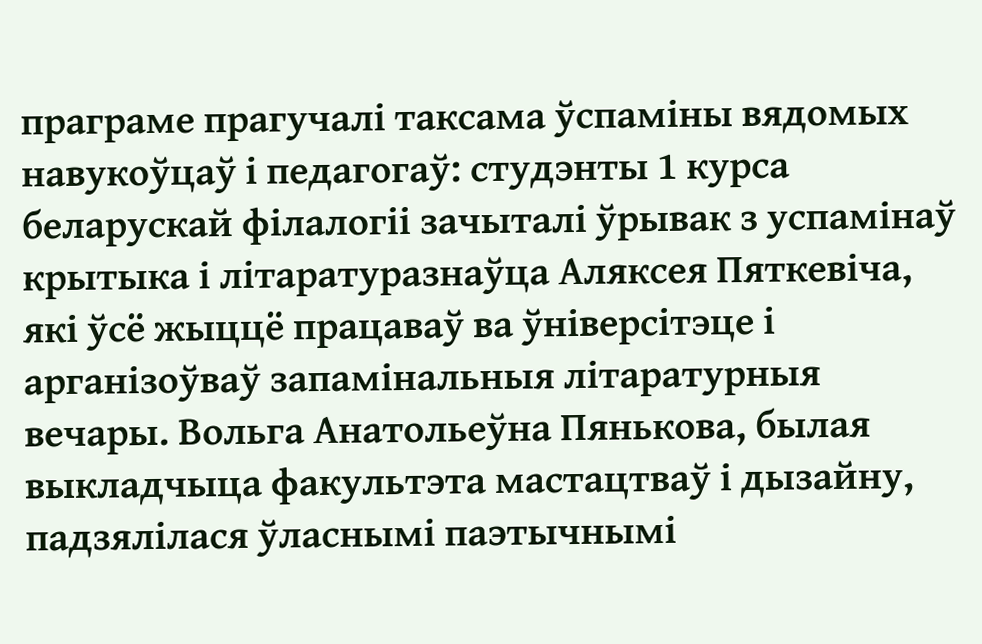праграме прагучалі таксама ўспаміны вядомых навукоўцаў і педагогаў: студэнты 1 курса беларускай філалогіі зачыталі ўрывак з успамінаў крытыка і літаратуразнаўца Аляксея Пяткевіча, які ўсё жыццё працаваў ва ўніверсітэце і арганізоўваў запамінальныя літаратурныя вечары. Вольга Анатольеўна Пянькова, былая выкладчыца факультэта мастацтваў і дызайну, падзялілася ўласнымі паэтычнымі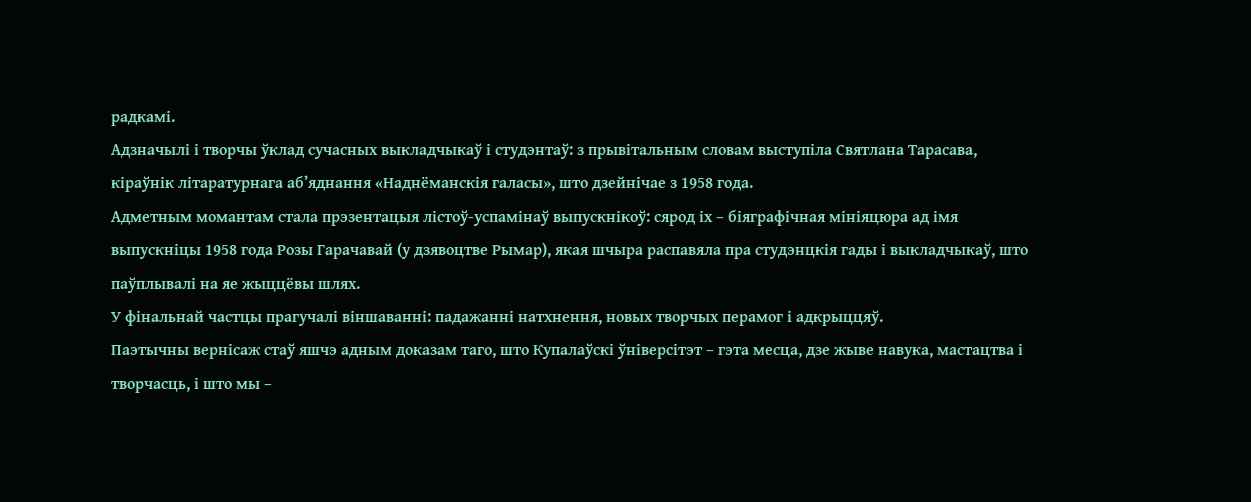радкамі.
Адзначылі і творчы ўклад сучасных выкладчыкаў і студэнтаў: з прывітальным словам выступіла Святлана Тарасава, кіраўнік літаратурнага аб’яднання «Наднёманскія галасы», што дзейнічае з 1958 года.
Адметным момантам стала прэзентацыя лістоў-успамінаў выпускнікоў: сярод іх – біяграфічная мініяцюра ад імя выпускніцы 1958 года Розы Гарачавай (у дзявоцтве Рымар), якая шчыра распавяла пра студэнцкія гады і выкладчыкаў, што паўплывалі на яе жыццёвы шлях.
У фінальнай частцы прагучалі віншаванні: падажанні натхнення, новых творчых перамог і адкрыццяў.
Паэтычны вернісаж стаў яшчэ адным доказам таго, што Купалаўскі ўніверсітэт – гэта месца, дзе жыве навука, мастацтва і творчасць, і што мы –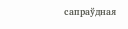сапраўдная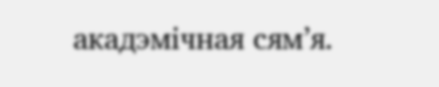акадэмічная сям’я.